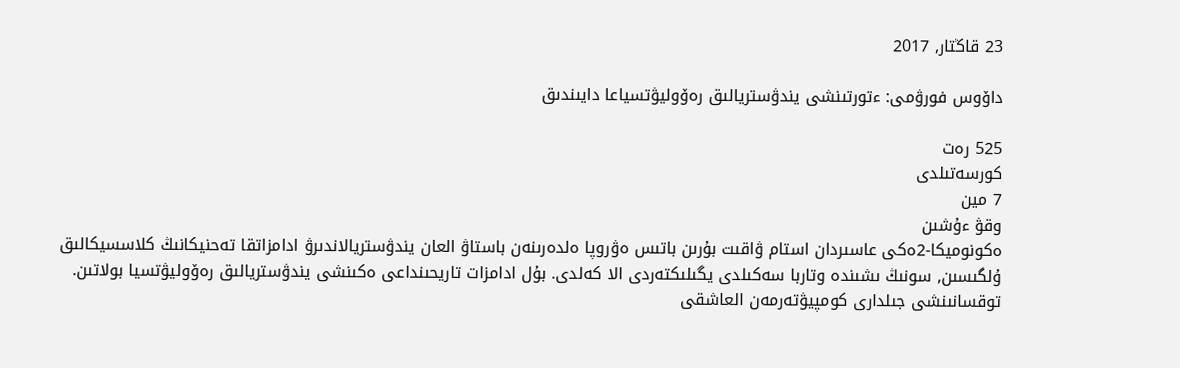23 قاڭتار, 2017

داۆوس فورۋمى: ءتورتىنشى يندۋستريالىق رەۆوليۋتسياعا دايىندىق

525 رەت
كورسەتىلدى
7 مين
وقۋ ءۇشىن
ەكونوميكا-2ەكى عاسىردان استام ۋاقىت بۇرىن باتىس ەۋروپا ەلدەرىنەن باستاۋ العان يندۋستريالاندىرۋ ادامزاتقا تەحنيكانىڭ كلاسسيكالىق ۇلگىسىن, سونىڭ ىشىندە وتاربا سەكىلدى يگىلىكتەردى الا كەلدى. بۇل ادامزات تاريحىنداعى ەكىنشى يندۋستريالىق رەۆوليۋتسيا بولاتىن. توقسانىنشى جىلدارى كومپيۋتەرمەن العاشقى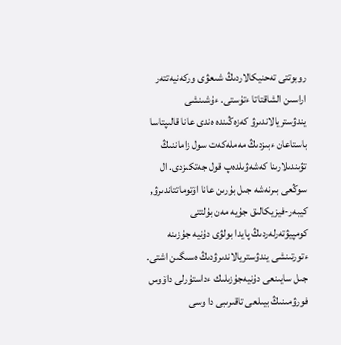روبوتتى تەحنيكالاردىڭ شىعۋى وركەنيەتتەر اراسىن الشاقتاتا ءتۇستى. ءۇشىنشى يندۋستريالاندىرۋ كەزەڭىندە ەندى عانا قالىپتاسا باستاعان ءبىزدىڭ مەملەكەت سول زاماننىڭ تۋىندىلارىنا كەشەۋىلدەپ قول جەتكىزدى. ال سوڭعى بىرنەشە جىل بۇرىن عانا اۆتوماتتاندىرۋ, كيبەر-فيزيكالىق جۇيە مەن بۇلتتى كومپيۋتەرلەردىڭ پايدا بولۋى دۇنيە جۇزىنە ءتورتىنشى يندۋستريالاندىرۋدىڭ ەسىگىن اشتى. جىل سايىنعى دۇنيەجۇزىلىك ءداستۇرلى داۆوس فورۋمىنىڭ بيىلعى تاقىرىبى دا وسى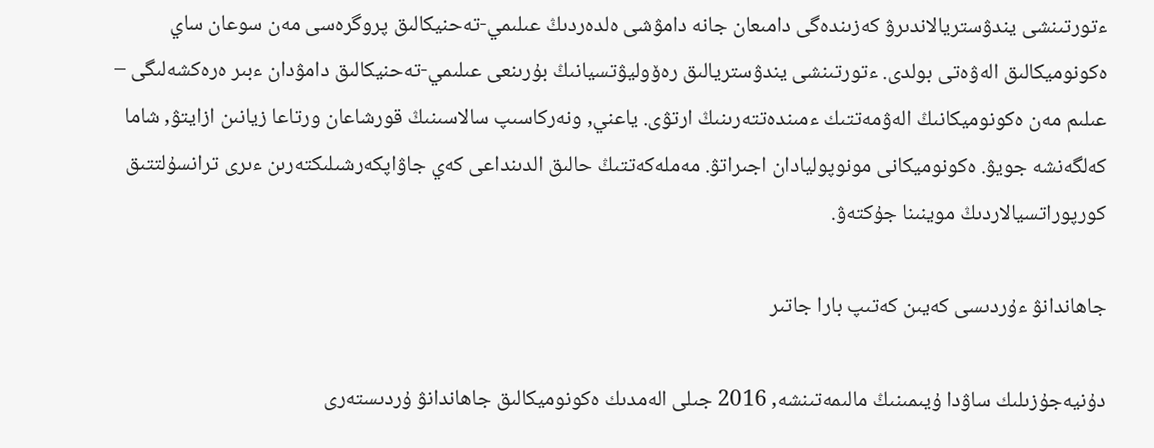ءتورتىنشى يندۋستريالاندىرۋ كەزىندەگى دامىعان جانە دامۋشى ەلدەردىڭ عىلىمي-تەحنيكالىق پروگرەسى مەن سوعان ساي ەكونوميكالىق الەۋەتى بولدى. ءتورتىنشى يندۋستريالىق رەۆوليۋتسيانىڭ بۇرىنعى عىلىمي-تەحنيكالىق دامۋدان ءبىر ەرەكشەلىگى – عىلىم مەن ەكونوميكانىڭ الەۋمەتتىك ءمىندەتتەرىنىڭ ارتۋى. ياعني, ونەركاسىپ سالاسىنىڭ قورشاعان ورتاعا زيانىن ازايتۋ, شاما كەلگەنشە جويۋ. ەكونوميكانى مونوپوليادان اجىراتۋ. مەملەكەتتىڭ حالىق الدىنداعى كەي جاۋاپكەرشىلىكتەرىن ءىرى ترانسۇلتتىق كورپوراتسيالاردىڭ موينىنا جۇكتەۋ.

جاھاندانۋ ءۇردىسى كەيىن كەتىپ بارا جاتىر

دۇنيەجۇزىلىك ساۋدا ۇيىمىنىڭ مالىمەتىنشە, 2016 جىلى الەمدىك ەكونوميكالىق جاھاندانۋ ۇردىستەرى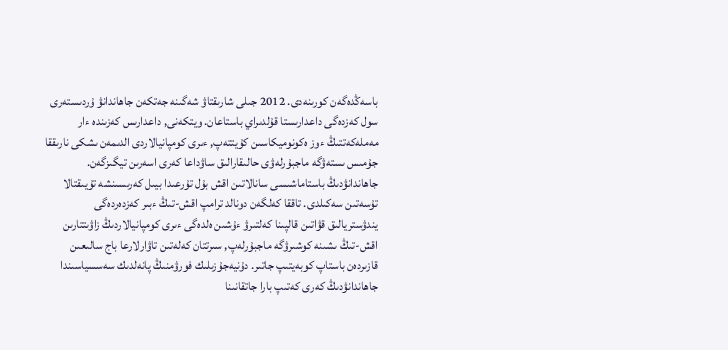باسەڭدەگەن كورىنەدى. 2012 جىلى شارىقتاۋ شەگىنە جەتكەن جاھاندانۋ ۇردىستەرى سول كەزدەگى داعدارىستا قۇلدىراي باستاعان. ويتكەنى, داعدارىس كەزىندە ءار مەملەكەتتىڭ ءوز ەكونوميكاسىن كۇيتتەپ, ءىرى كومپانيالاردى الدىمەن ىشكى نارىققا جۇمىس ىستەۋگە ماجبۇرلەۋى حالىقارالىق ساۋداعا كەرى اسەرىن تيگىزگەن. جاھاندانۋدىڭ باستاماشىسى سانالاتىن اقش بۇل تۇرعىدا بيىل كەرىسىنشە تۇيىقتالا تۇسەتىن سەكىلدى. تاققا كەلگەن دونالد ترامپ اقش-تىڭ ءبىر كەزدەردەگى يندۋستريالىق قۋاتىن قالپىنا كەلتىرۋ ءۇشىن ەلدەگى ءىرى كومپانيالاردىڭ زاۋىتتارىن اقش-تىڭ ىشىنە كوشىرۋگە ماجبۇرلەپ, سىرتتان كەلەتىن تاۋارلارعا باج سالىعىن قازىردەن باستاپ كوبەيتىپ جاتىر. دۇنيەجۇزىلىك فورۋمنىڭ پانەلدىك سەسسياسىندا جاھاندانۋدىڭ كەرى كەتىپ بارا جاتقانىنا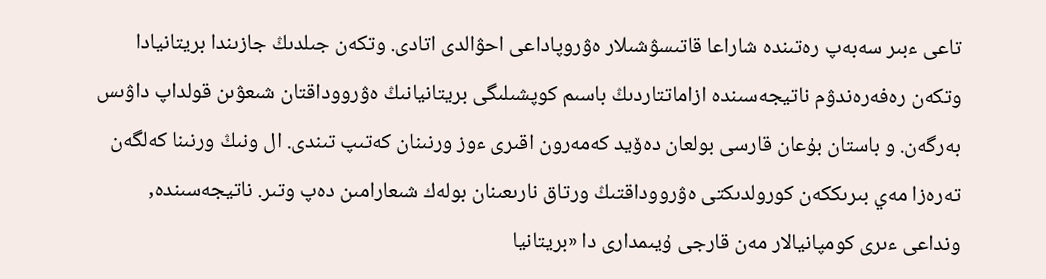تاعى ءبىر سەبەپ رەتىندە شاراعا قاتىسۋشىلار ەۋروپاداعى احۋالدى اتادى. وتكەن جىلدىڭ جازىندا بريتانيادا وتكەن رەفەرەندۋم ناتيجەسىندە ازاماتتاردىڭ باسىم كوپشىلىگى بريتانيانىڭ ەۋرووداقتان شىعۋىن قولداپ داۋىس بەرگەن. و باستان بۇعان قارسى بولعان دەۆيد كەمەرون اقىرى ءوز ورنىنان كەتىپ تىندى. ال ونىڭ ورنىنا كەلگەن تەرەزا مەي بىرىككەن كورولدىكتى ەۋرووداقتىڭ ورتاق نارىعىنان بولەك شىعارامىن دەپ وتىر. ناتيجەسىندە, ونداعى ءىرى كومپانيالار مەن قارجى ۇيىمدارى دا «بريتانيا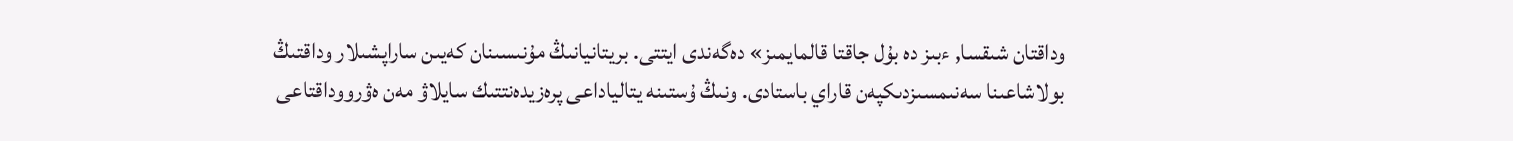وداقتان شىقسا, ءبىز دە بۇل جاقتا قالمايمىز» دەگەندى ايتتى. بريتانيانىڭ مۇنىسىنان كەيىن ساراپشىلار وداقتىڭ بولاشاعىنا سەنىمسىزدىكپەن قاراي باستادى. ونىڭ ۇستىنە يتالياداعى پرەزيدەنتتىك سايلاۋ مەن ەۋرووداقتاعى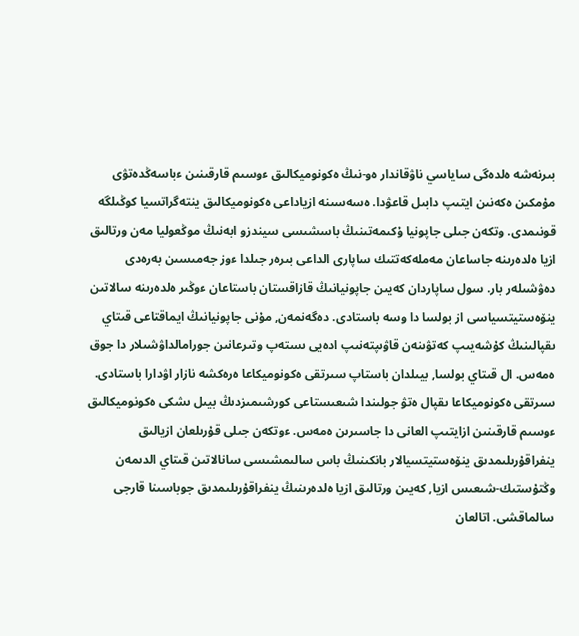بىرنەشە ەلدەگى ساياسي ناۋقاندار ەو-نىڭ ەكونوميكالىق ءوسىم قارقىنىن ءباسەڭدەتۋى مۇمكىن ەكەنىن ايتىپ دابىل قاعۋدا. ەسەسىنە ازياداعى ەكونوميكالىق ينتەگراتسيا كوڭىلگە قونىمدى. وتكەن جىلى جاپونيا ۇكىمەتىنىڭ باسشىسى سيندزو ابەنىڭ موڭعوليا مەن ورتالىق ازيا ەلدەرىنە جاساعان مەملەكەتتىك ساپارى الداعى بىرەر جىلدا ءوز جەمىسىن بەرەدى دەۋشىلەر بار. سول ساپاردان كەيىن جاپونيانىڭ قازاقستان باستاعان ءوڭىر ەلدەرىنە سالاتىن ينۆەستيتسياسى از بولسا دا وسە باستادى. دەگەنمەن, مۇنى جاپونيانىڭ ايماقتاعى قىتاي ىقپالىنىڭ كۇشەيىپ كەتۋىنەن قاۋىپتەنىپ ادەيى ىستەپ وتىرعانىن جورامالداۋشىلار دا جوق ەمەس. ال قىتاي بولسا, بيىلدان باستاپ سىرتقى ەكونوميكاعا ەرەكشە نازار اۋدارا باستادى. سىرتقى ەكونوميكاعا ىقپال ەتۋ جولىندا شىعىستاعى كورشىمىزدىڭ بيىل ىشكى ەكونوميكالىق ءوسىم قارقىنىن ازايتىپ العانى دا جاسىرىن ەمەس. ءوتكەن جىلى قۇرىلعان ازيالىق ينفراقۇرىلىمدىق ينۆەستيتسيالار بانكىنىڭ باس سالىمشىسى سانالاتىن قىتاي الدىمەن وڭتۇستىك-شىعىس ازيا, كەيىن ورتالىق ازيا ەلدەرىنىڭ ينفراقۇرىلىمدىق جوباسىنا قارجى سالماقشى. اتالعان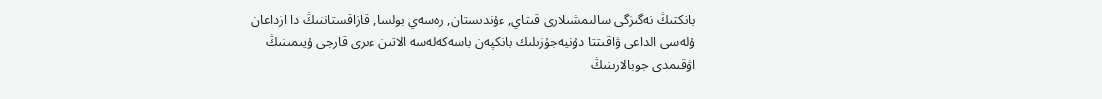بانكتىڭ نەگىزگى سالىمشىلارى قىتاي, ءۇندىستان, رەسەي بولسا, قازاقستاننىڭ دا ازداعان ۇلەسى الداعى ۋاقىتتا دۇنيەجۇزىلىك بانكپەن باسەكەلەسە الاتىن ءىرى قارجى ۇيىمىنىڭ اۋقىمدى جوبالارىنىڭ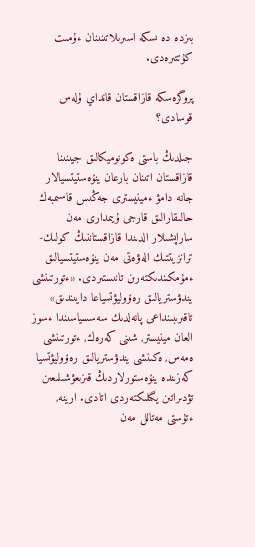بىزدە دە ىسكە اسىرىلاتىنىنان ءۇمىت كۇتتىرەدى.

پروگرەسكە قازاقستان قانداي ۇلەس قوسادى؟

جىلدىڭ باستى ەكونوميكالىق جيىنىنا قازاقستان اتىنان بارعان ينۆەستيتسيالار جانە دامۋ ءمينيسترى جەڭىس قاسىمبەك حالىقارالىق قارجى ۇيىمدارى مەن ساراپشىلار الدىندا قازاقستاننىڭ كولىك-ترانزيتتىك الەۋەتى مەن ينۆەستيتسيالىق ءمۇمكىندىكتەرىن تانىستىردى. «ءتورتىنشى يندۋستريالىق رەۆوليۋتسياعا دايىندىق» تاقىرىبىنداعى پانەلدىك سەسسياسىندا ءسوز العان مينيستر, شىنى كەرەك, ءتورتىنشى ەمەس, ەكىنشى يندۋستريالىق رەۆوليۋتسيا كەزىندە ينۆەستورلاردىڭ قىزىعۋشىلىعىن تۋدىراتىن يگىلىكتەردى اتادى. ارينە, ءتۇستى مەتالل مەن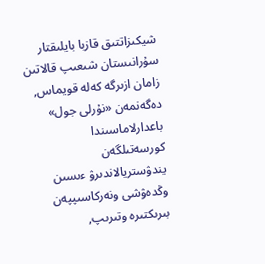شيكىزاتتىق قازبا بايلىقتار سۇرانىستان شىعىپ قالاتىن زامان ازىرگە كەلە قويماس, دەگەنمەن «نۇرلى جول» باعدارلاماسىندا كورسەتىلگەن يندۋستريالاندىرۋ ءىسىن وڭدەۋشى ونەركاسىپپەن بىرىكتىرە وتىرىپ,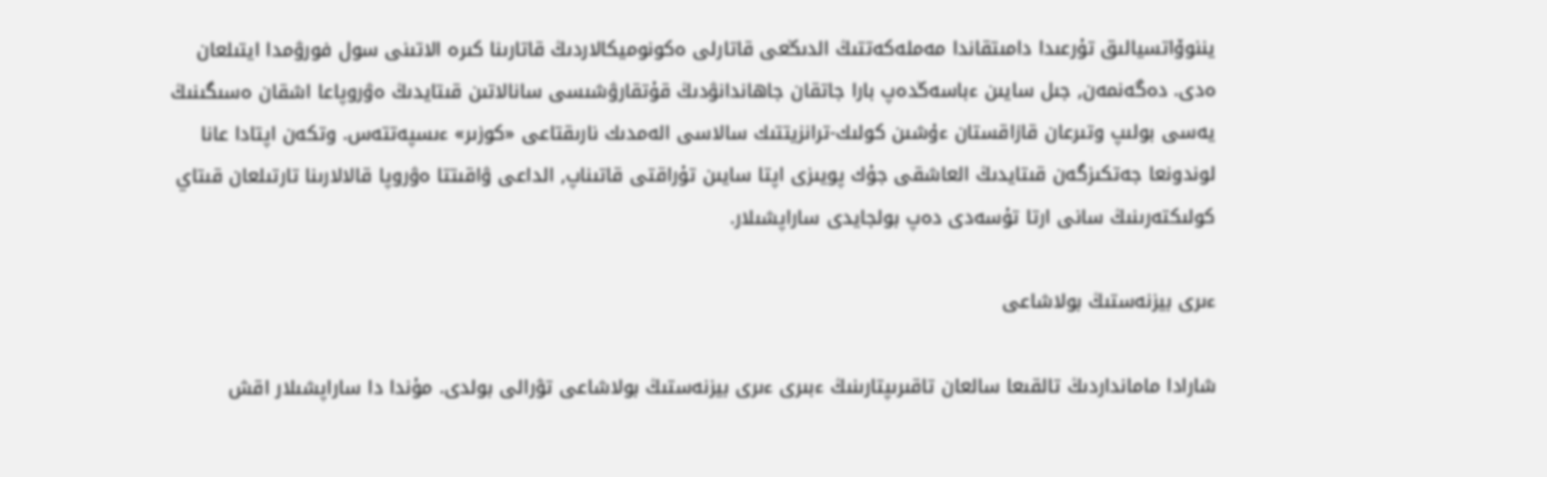يننوۆاتسيالىق تۇرعىدا دامىتقاندا مەملەكەتتىڭ الدىڭعى قاتارلى ەكونوميكالاردىڭ قاتارىنا كىرە الاتىنى سول فورۋمدا ايتىلعان ەدى. دەگەنمەن, جىل سايىن ءباسەڭدەپ بارا جاتقان جاھاندانۋدىڭ قۇتقارۋشىسى سانالاتىن قىتايدىڭ ەۋروپاعا اشقان ەسىگىنىڭ يەسى بولىپ وتىرعان قازاقستان ءۇشىن كولىك-ترانزيتتىك سالاسى الەمدىك نارىقتاعى «كوزىر» ءىسپەتتەس. وتكەن اپتادا عانا لوندونعا جەتكىزگەن قىتايدىڭ العاشقى جۇك پويىزى اپتا سايىن تۇراقتى قاتىناپ, الداعى ۋاقىتتا ەۋروپا قالالارىنا تارتىلعان قىتاي كولىكتەرىنىڭ سانى ارتا تۇسەدى دەپ بولجايدى ساراپشىلار.

ءىرى بيزنەستىڭ بولاشاعى

شارادا مامانداردىڭ تالقىعا سالعان تاقىرىپتارىنىڭ ءبىرى ءىرى بيزنەستىڭ بولاشاعى تۋرالى بولدى. مۇندا دا ساراپشىلار اقش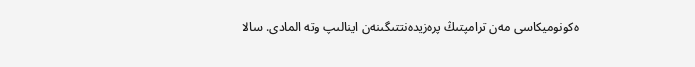ەكونوميكاسى مەن ترامپتىڭ پرەزيدەنتتىگىنەن اينالىپ وتە المادى. سالا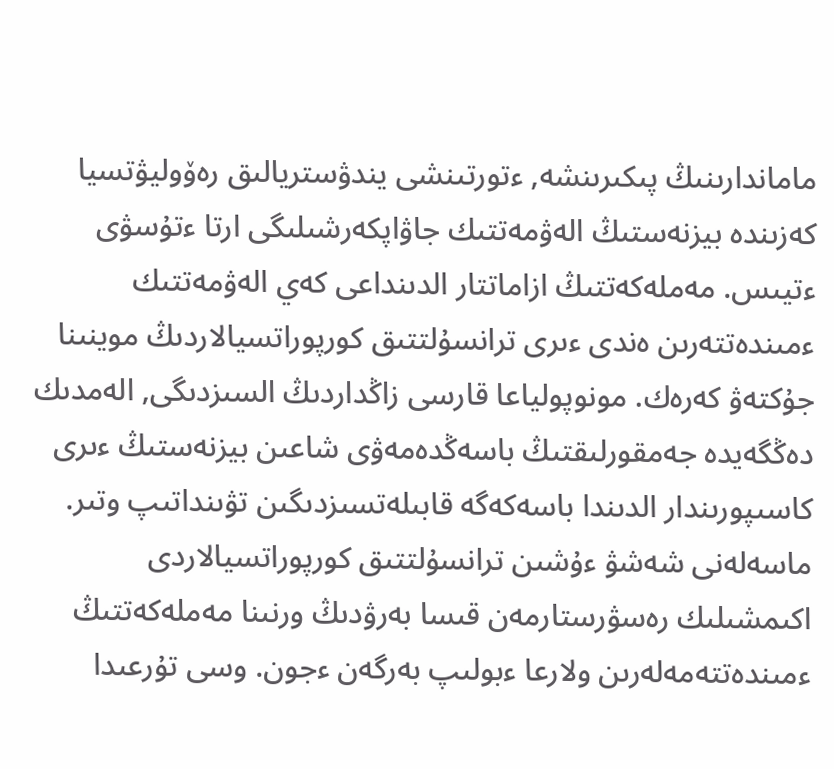ماماندارىنىڭ پىكىرىنشە, ءتورتىنشى يندۋستريالىق رەۆوليۋتسيا كەزىندە بيزنەستىڭ الەۋمەتتىك جاۋاپكەرشىلىگى ارتا ءتۇسۋى ءتيىس. مەملەكەتتىڭ ازاماتتار الدىنداعى كەي الەۋمەتتىك ءمىندەتتەرىن ەندى ءىرى ترانسۇلتتىق كورپوراتسيالاردىڭ موينىنا جۇكتەۋ كەرەك. مونوپولياعا قارسى زاڭداردىڭ السىزدىگى, الەمدىك دەڭگەيدە جەمقورلىقتىڭ باسەڭدەمەۋى شاعىن بيزنەستىڭ ءىرى كاسىپورىندار الدىندا باسەكەگە قابىلەتسىزدىگىن تۋىنداتىپ وتىر. ماسەلەنى شەشۋ ءۇشىن ترانسۇلتتىق كورپوراتسيالاردى اكىمشىلىك رەسۋرستارمەن قىسا بەرۋدىڭ ورنىنا مەملەكەتتىڭ ءمىندەتتەمەلەرىن ولارعا ءبولىپ بەرگەن ءجون. وسى تۇرعىدا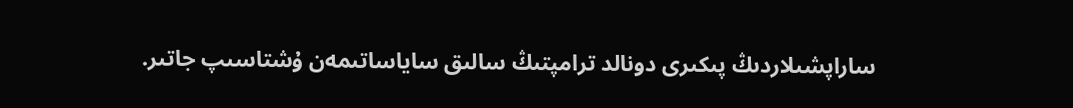ساراپشىلاردىڭ پىكىرى دونالد ترامپتىڭ سالىق ساياساتىمەن ۇشتاسىپ جاتىر.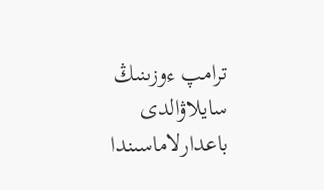ترامپ ءوزىنىڭ سايلاۋالدى باعدارلاماسىندا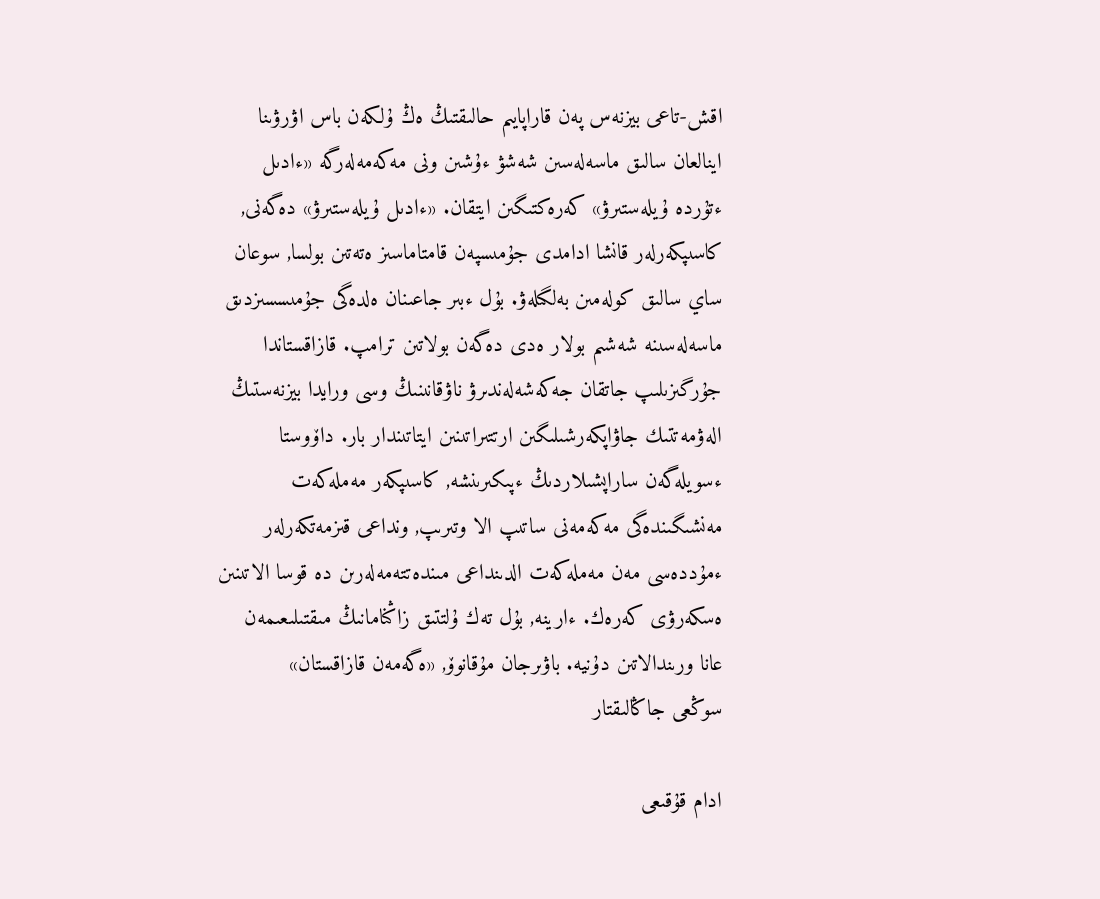اقش-تاعى بيزنەس پەن قاراپايىم حالىقتىڭ ەڭ ۇلكەن باس اۋرۋىنا اينالعان سالىق ماسەلەسىن شەشۋ ءۇشىن ونى مەكەمەلەرگە «ءادىل ءتۇردە ۇيلەستىرۋ» كەرەكتىگىن ايتقان. «ءادىل ۇيلەستىرۋ» دەگەنى, كاسىپكەرلەر قانشا ادامدى جۇمىسپەن قامتاماسىز ەتەتىن بولسا, سوعان ساي سالىق كولەمىن بەلگىلەۋ. بۇل ءبىر جاعىنان ەلدەگى جۇمىسسىزدىق ماسەلەسىنە شەشىم بولار ەدى دەگەن بولاتىن ترامپ. قازاقستاندا جۇرگىزىلىپ جاتقان جەكەشەلەندىرۋ ناۋقانىنىڭ وسى ورايدا بيزنەستىڭ الەۋمەتتىك جاۋاپكەرشىلىگىن ارتتىراتىنىن ايتاتىندار بار. داۆوستا ءسويلەگەن ساراپشىلاردىڭ ءپىكىرىنشە, كاسىپكەر مەملەكەت مەنشىگىندەگى مەكەمەنى ساتىپ الا وتىرىپ, ونداعى قىزمەتكەرلەر ءمۇددەسى مەن مەملەكەت الدىنداعى مىندەتتەمەلەرىن دە قوسا الاتىنىن ەسكەرۋى كەرەك. ءارينە, بۇل تەك ۇلتتىق زاڭنامانىڭ مىقتىلىعىمەن عانا ورىندالاتىن دۇنيە. باۋىرجان مۇقانوۆ, «ەگەمەن قازاقستان»
سوڭعى جاڭالىقتار

ادام قۇقىعى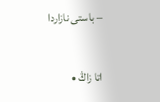– باستى نازاردا

اتا زاڭ •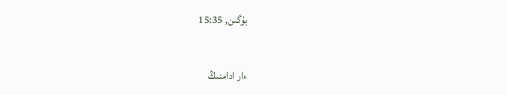بۇگىن, 15:35

ءار ادامنىڭ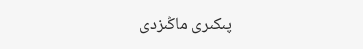پىكىرى ماڭىزدى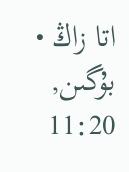اتا زاڭ • بۇگىن, 11:20